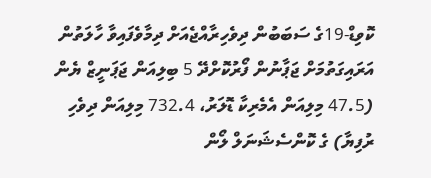ކޮވިޑް-19ގެ ސަބަބުން ދިވެހިރާއްޖެއަށް ދިމާވެފައިވާ ހާލަތުން އަރައިގަތުމަށް ޖަޕާނުން ފޯރުކޮށްދޭ 5 ބިލިއަން ޖަޕަނީޒް ޔެން (47.5 މިލިއަން އެމެރިކާ ޑޮލަރު، 732.4 މިލިއަން ދިވެހި ރުފިޔާ) ގެ ކޮންސެޝަނަލް ލޯން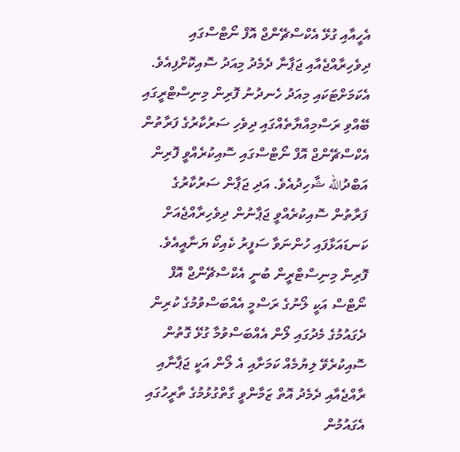އެހީއާއި ގުޅޭ އެކްސްޗޭންޖް އޮފް ނޯޓްސްގައި ދިވެހިރާއްޖެއާއި ޖަޕާނާ ދެމެދު މިއަދު ސޮއިކޮށްފިއެވެ.
އެކަމަށްޓަކައި މިއަދު ހެނދުނު ފޮރިން މިނިސްޓްރީގައި ބޭއްވި ރަސްމިއްޔާތެއްގައި ދިވެހި ސަރުކާރުގެ ފަރާތުން އެކްސްޗޭންޖް އޮފް ނޯޓްސްގައި ސޮއިކުރެއްވީ ފޮރިން އަބްދުالله ޝާހިދުއެވެ. އަދި ޖަޕާން ސަރުކާރުގެ ފަރާތުން ސޮއިކުރެއްވީ ޖަޕާނުން ދިވެހިރާއްޖެއަށް ކަނޑައަޅާފައި ހުންނަވާ ސަފީރު ކެއިކޯ ޔަނާއީއެވެ.
ފޮރިން މިނިސްޓްރީން ބުނީ އެކްސްޗޭންޖް އޮފް ނޯޓްސް އަކީ ލޯނުގެ ރަސްމީ އެއްބަސްވުމުގެ ކުރިން ދެގައުމުގެ މެދުގައި ލޯން އެއްބަސްވުމާ ގުޅޭ ގޮތުން ސޮއިކުރެވޭ ލިޔުމެއް ކަމަށާއި އެ ލޯން އަކީ ޖަޕާނާއި ރާއްޖެއާއި ދެމެދު އޮތް ޒަމާންވީ ގާތްގުޅުމުގެ ތާރީހުގައި އެގައުމުން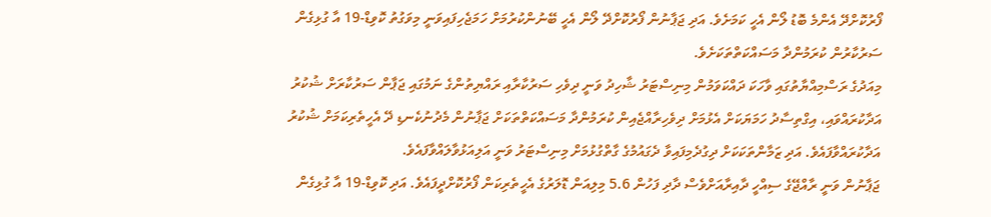ފޯރުކޮށްދޭ އެންމެ ބޮޑު ލޯން އެހީ ކަމަށެވެ. އަދި ޖަޕާނުން ފޯރުކޮށްދޭ ލޯން އެހީ ބޭނުންކުރުމަށް ހަމަޖެހިފައިވަނީ މިވަގުތު ކޮވިޑް-19 އާ ގުޅިގެން ސަރުކާރުން ކުރަމުންދާ މަސައްކަތްތަކަށެވެ.
މިއަދުގެ ރަސްމިއްޔާތުގައި ވާހަކަ ދައްކަވަމުން މިނިސްޓަރު ޝާހިދު ވަނީ ދިވެހި ސަރުކާރާއި ރައްޔިތުންގެ ނަމުގައި ޖަޕާން ސަރުކާރަށް ޝުކުރު އަދާކުރައްވައި، އިގްތިސާދު ހަމަޔަކަށް އެޅުމަށް ދިވެހިރާއްޖެއިން ކުރަމުންދާ މަސައްކަތްތަކަށް ޖަޕާނުން މެދުނުކެނޑި ދޭ އެހީތެރިކަމަށް ޝުކުރު އަދާކުރައްވާފައެވެ. އަދި ޒަމާންތަކަކަށް ދިގުދެމިފައިވާ ދެގައުމުގެ ގާތްގުޅުމަށް މިނިސްޓަރު ވަނީ އަލިއަޅުވާލައްވާފައެވެ.
ޖަޕާނުން ވަނީ ރާއްޖޭގެ ސިއްހީ ދާއިރާއަށްވެސް ދާދި ފަހުން 5.6 މިލިއަން ޑޮލަރުގެ އެހީތެރިކަން ފޯރުކޮށްދީފައެވެ. އަދި ކޮވިޑް-19 އާ ގުޅިގެން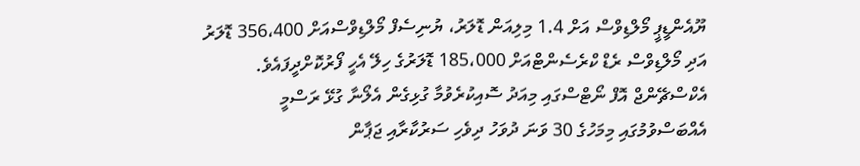ޔޫއެންޑީޕީ މޯލްޑިވްސް އަށް 1.4 މިލިއަން ޑޮލަރު، ޔުނިސެފް މޯލްޑިވްސްއަށް 356،400 ޑޮލަރު އަދި މޯލްޑިވްސް ރެޑް ކްރެސެންޓްއަށް 185،000 ޑޮލަރުގެ ހިލޭ އެހީ ފޯރުކޮށްދީފައެވެ.
އެކްސްޗޭންޖް އޮފް ނޯޓްސްގައި މިއަދު ސޮއިކުރެވުމާ ގުޅިގެން އެލޯނާ ގުޅޭ ރަސްމީ އެއްބަސްވުމުގައި މިމަހުގެ 30 ވަނަ ދުވަހު ދިވެހި ސަރުކާރާއި ޖަޕާން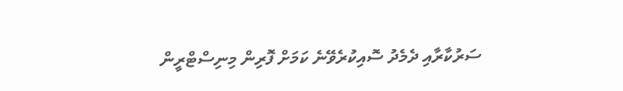ސަރުކާރާއި ދެމެދު ސޮއިކުރެވޭނެ ކަމަށް ފޮރިން މިނިސްޓްރީން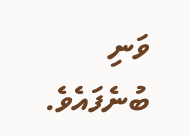ވަނި ބުނެފައެވެ.